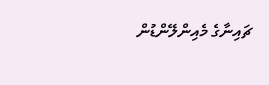ޗައިނާގެ މެއިންލޭންޑުން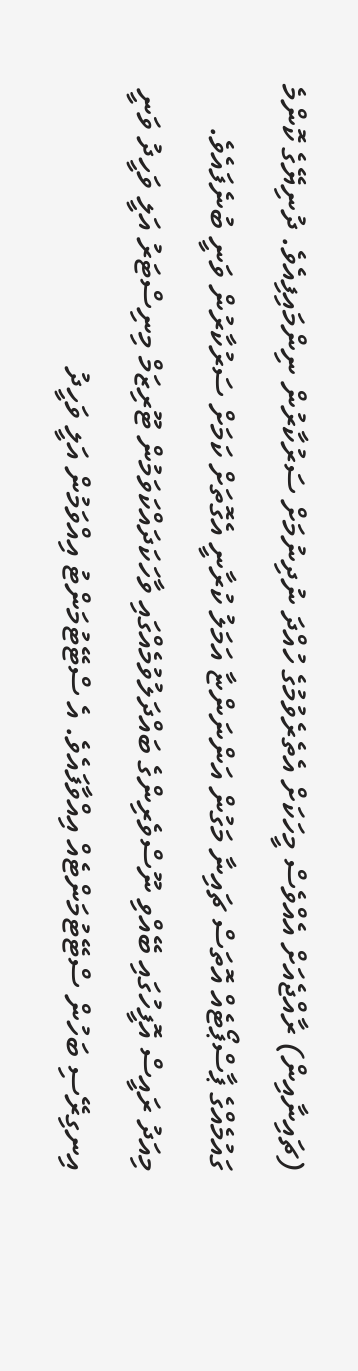(ޗައިނާއިން) ރާއްޖެއަށް އެއްވެސް މީހަކަށް އެތެރެވުމުގެ ހުއްދަ ނުދިނުމަށް ސަރުކާރުން ނިންމައިފިއެވެ. ދުނިޔޭގެ ކޮންމެ ގައުމެއްގެ ޕާސްޕޯޓެއް އޮތަސް ޗައިނާ މަގުން އަންނަންޏާ އަމަލު ކުރާނީ އެގޮތަށް ކަމަށް ސަރުކާރުން ވަނީ ބުނެފައެވެ.
މިއަދު ރައީސް އޮފީހުގައި ބޭއްވި ނޫސްވެރިންގެ ބައްދަލުވުމެއްގައި ވާހަކަދައްކަވަމުން ޓޫރިޒަމް މިނިސްޓަރު އަލީ ވަހީދު ވަނީ އިނގިރޭސި ބަހުން ސްޓޭޓުމަންޓެއް އިއްވާފައެވެ. އެ ސްޓޭޓުމަންޓު އިއްވަމުން އަލީ ވަހީދު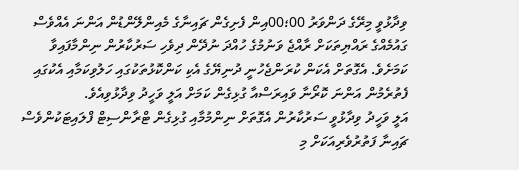ވިދާޅުވީ މިރޭގެ ދަންވަރު 00؛00އިން ފެށިގެން ޗައިނާގެ މެއިންލޭންޑުން އަންނަ އެއްވެސް ގައުމެއްގެ ރައްޔިތަކަށް ރާއްޖެ ވަނުމުގެ ހުއްދަ ނުދޭން ދިވެހި ސަރުކާރުން ނިންމާފައިވާ ކަމަށެވެ. އެގޮތަށް އެކަން ކުރަންޖެހުނީ ދުނިޔޭގެ އެކި ކަންކޮޅުތަކުގައި ހަލުވިކަމާއި އެކުގައި ފެތުރެމުން އަންނަ ކޮރޯނާ ވައިރަސްއާ ގުޅިގެން ކަމަށް އަލީ ވަހީދު ވިދާޅުވިއެވެ.
އަލީ ވަހީދު ވިދާޅުވީ ސަރުކާރުން އެގޮތަށް ނިންމުމާއި ގުޅިގެން ޓްރާންސިޓް ފްލައިޓަކުންވެސް ޗައިނާ ފަތުރުވެރިއަކަށް މި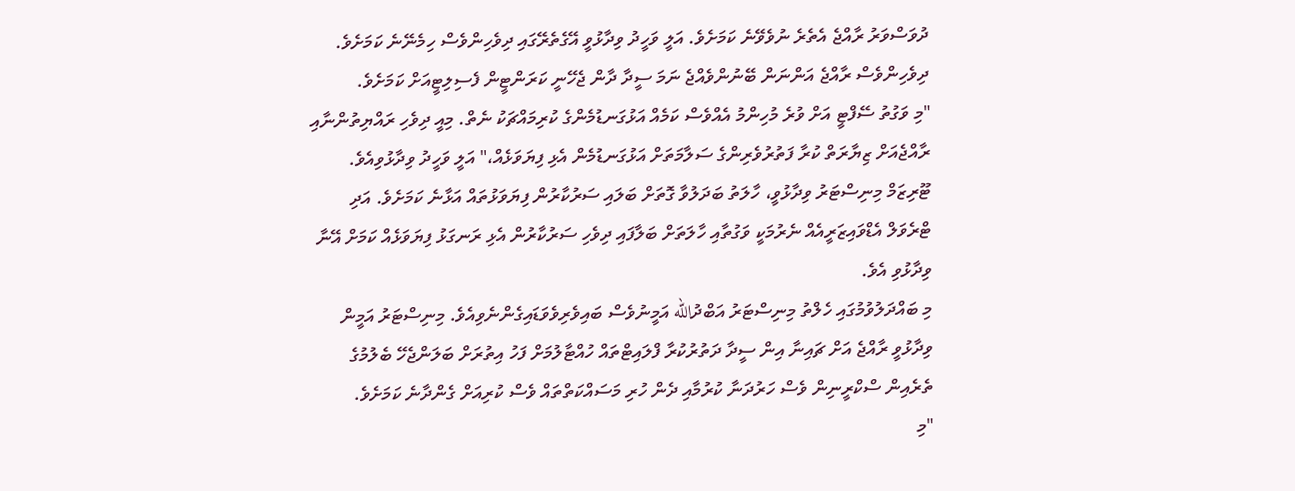ދުވަސްވަރު ރާއްޖެ އެތެރެ ނުވެވޭނެ ކަމަށެވެ. އަލީ ވަހީދު ވިދާޅުވީ އޭގެތެރޭގައި ދިވެހިންވެސް ހިމެނޭނެ ކަމަށެވެ. ދިވެހިންވެސް ރާއްޖެ އަންނަން ބޭނުންވެއްޖެ ނަމަ ސީދާ ދާން ޖެހޭނީ ކަރަންޓީން ފެސިލިޓީއަށް ކަމަށެވެ.
"މި ވަގުތު ސޭފްޓީ އަށް ވުރެ މުހިންމު އެއްވެސް ކަމެއް އަޅުގަނޑުމެންގެ ކުރިމައްޗަކު ނެތް. މިއީ ދިވެހި ރައްޔިތުންނާއި ރާއްޖެއަށް ޒިޔާރަތް ކުރާ ފަތުރުވެރިންގެ ސަލާމަތަށް އަޅުގަނޑުމެން އެޅި ފިޔަވަޅެއް،" އަލީ ވަހީދު ވިދާޅުވިއެވެ.
ޓޫރިޒަމް މިނިސްޓަރު ވިދާޅުވީ، ހާލަތު ބަދަލުވާ ގޮތަށް ބަލައި ސަރުކާރުން ފިޔަވަޅުތައް އަޅާނެ ކަމަށެވެ. އަދި ޓްރެވަލް އެޑްވައިޒަރީއެއް ނެރުމަކީ ވަގުތާއި ހާލަތަށް ބަލާފައި ދިވެހި ސަރުކާރުން އެޅި ރަނގަޅު ފިޔަވަޅެއް ކަމަށް އޭނާ ވިދާޅުވި އެވެ.
މި ބައްދަލުވުމުގައި ހެލްތު މިނިސްޓަރު އަބްދުالله އަމީނުވެސް ބައިވެރިވެވަޑައިގެންނެވިއެވެ. މިނިސްޓަރު އަމީން ވިދާޅުވީ ރާއްޖެ އަށް ޗައިނާ އިން ސީދާ ދަތުރުކުރާ ފްލައިޓްތައް ހުއްޓާލުމަށް ފަހު އިތުރަށް ބަލަންޖެހޭ ބެލުމުގެ ތެރެއިން ސްކްރީނިން ވެސް ހަރުދަނާ ކުރުމާއި ދެން ހުރި މަސައްކަތްތައް ވެސް ކުރިއަށް ގެންދާނެ ކަމަށެވެ.
"މި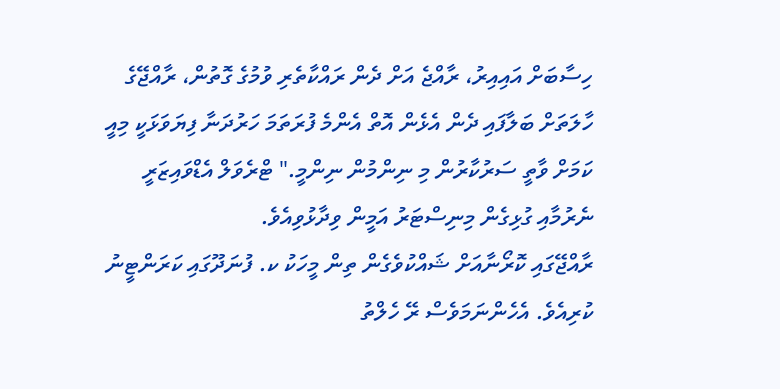ހިސާބަށް އައިއިރު، ރާއްޖެ އަށް ދެން ރައްކާތެރި ވުމުގެ ގޮތުން، ރާއްޖޭގެ ހާލަތަށް ބަލާފައި ދެން އެޅެން އޮތް އެންމެ ފުރަތަމަ ހަރުދަނާ ފިޔަވަޅަކީ މިއީ ކަމަށް ވާތީ ސަރުކާރުން މި ނިންމުން ނިންމީ." ޓްރެވަލް އެޑްވައިޒަރީ ނެރުމާއި ގުޅިގެން މިނިސްޓަރު އަމީން ވިދާޅުވިއެވެ.
ރާއްޖޭގައި ކޮރޯނާއަށް ޝައްކުވެގެން ތިން މީހަކު ކ. ފުނަދޫގައި ކަރަންޓީނު ކުރިއެވެ. އެހެންނަމަވެސް ރޭ ހެލްތު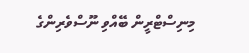މިނިސްޓްރީން ބޭއްވި ނޫސްވެރިންގެ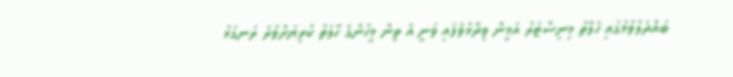ބައްދަލުވުމުގައި ހެލްތު މިނިސްޓަރު އަމީން ވިދާޅުވެފައި ވަނީ އެ ތިން މީހުންގެ ހާލަތު ކުރިޔަށްވުރެ ރަނގަޅު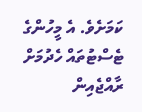ކަމަށެވެ. އެ މީހުންގެ ޓެސްޓުތައް ހެދުމަށް ރާއްޖެއިން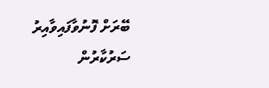ބޭރަށް ފޮނުވާފައިވާއިރު ސަރުކާރުން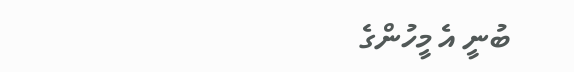ބުނީ އެ މީހުންގެ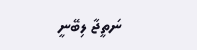ނަތީޖާ ލިބޭނީ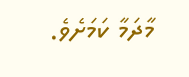މާދަމާ ކަމަށެވެ.